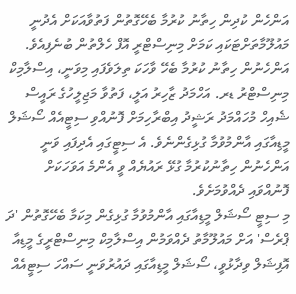އަންހެން ކުދިން ހިތާނު ކުރުމާ ބެހޭގޮތުން ފަތުވާއަކަށް އެދުނީ މައުލޫމާތަށްޓަކައި ކަމަށް މިނިސްޓްރީ އޮފް ހެލްތުން ބުނެފިއެވެ.
އަންހެނުން ހިތާނު ކުރުމާ ބެހޭ ވާހަކަ ތިލަވެފައި މިވަނީ، އިސްލާމިކް މިނިސްޓްރު ޑރ. އަހްމަދު ޒާހިރު އަލީ، ފަތުވާ މަޖިލީހުގެ ރައީސް ޝެއިހް މުހައްމަދު ރަޝީދު އިބްރާހިމަށް ފޮނުއްވި ސިޓީއެއް ސޯޝަލް މީޑިއާގައި އާންމުވުމާ ގުޅިގެންނެވެ. އެ ސިޓީގައި އެދިފައި ވަނީ އަންހެނުން ހިތާނުކުރުމާ ގުޅޭ ރައުޔެއް ވީ އެންމެ އަވަހަކަށް ފޮނުއްވައި ދެއްވުމަށެވެ.
މި ސިޓީ ސޯޝަލް މީޑިއާގައި އާންމުވުމާ ގުޅިގެން މިކަމާ ބެހޭގޮތުން 'ދަ ޕްރެސް' އަށް މައުލޫމާތު ދެއްވަމުން އިސްލާމިކް މިނިސްޓްރީގެ މީޑިއާ އޮފިޝަލް ވިދާޅުވީ، ސޯޝަލް މީޑިއާގައި ދައުރުވަނީ ސައްހަ ސިޓީއެއް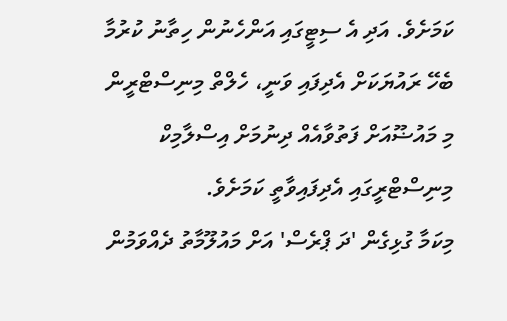ކަމަށެވެ. އަދި އެ ސިޓީގައި އަންހެނުން ހިތާނު ކުރުމާ ބެހޭ ރައުޔަކަށް އެދިފައި ވަނީ، ހެލްތް މިނިސްޓްރީން މި މައުޟޫއަށް ފަތުވާއެއް ދިނުމަށް އިސްލާމިކް މިނިސްޓްރީގައި އެދިފައިވާތީ ކަމަށެވެ.
މިކަމާ ގުޅިގެން 'ދަ ޕްރެސް' އަށް މައުލޫމާތު ދެއްވަމުން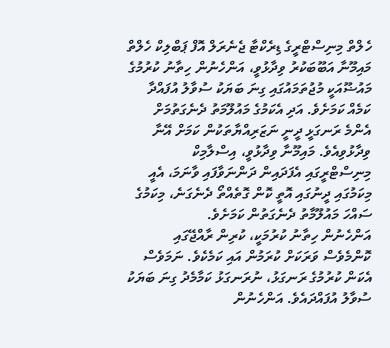ހެލްތް މިނިސްޓްރީގެ ޑިރެކްޓާ ޖެނެރަލް އޮފް ޕަބްލިކް ހެލްތް މައިމޫނާ އަބޫބަކުރު ވިދާޅުވީ، އަންހެނުން ހިތާނު ކުރުމުގެ މައުޟޫއަކީ މުޖުތަމައުގައި ގިނަ ބަޔަކު ސުވާލު އުފައްދާ ކަމެއް ކަމަށެވެ. އަދި އެކަމުގެ މައުލޫމަތު ދެނެގަތުމަށް އެންމެ ރަނގަޅީ ދީނީ ނަޒަރިއްޔާތަކުން ކަމަށް އޭނާ ވިދާޅުވިއެވެ. މައިމޫނާ ވިދާޅުވީ، އިސްލާމިކް މިނިސްޓްރީގައި އެފަދައިން ދަންނަވާފައި ވާނަމަ، އެއީ މިކަމުގައި ދީނުގައި އޮތީ ކޮން ގޮތެއްތޯ ދެނެގަނެ، މިކަމުގެ ސައްހަ މައުލޫމާތު ދެނެގަތުން ކަމަށެވެ.
އަންހެނުން ހިތާނު ކުރުމަކީ، ކުރިން ރާއްޖޭގައި ކޮންމެވެސް ވަރަކަށް ކުރަމުން އައި ކަމެކެވެ. ނަމަވެސް އެކަން ކުރުމުގެ ރަނގަޅު، ނުރަނގަޅު ކަމާމެދު ގިނަ ބަޔަކު ސުވާލު އުފައްދައެވެ. އަންހެނުން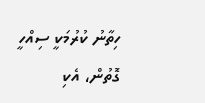ހިތާނު ކުރުމަކީ ސިއްހީ ގޮތުން، އެކި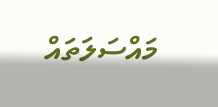މައްސަލަތައް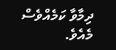ދިމާވާ ކަމެއްވެސް މެއެވެ.